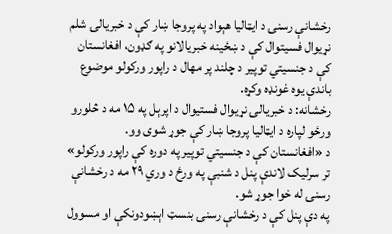رخشانې رسنۍ د ایټالیا هېواد په پروجا ښار کې د خبریالۍ شلم نړیوال فسیتوال کې د ښځینه خبریالانو په ګډون، افغانستان کې د جنسیتي توپیر د چلند پر مهال د راپور ورکولو موضوع باندې یوه غونډه وکړه.
رخشانه: د خبریالۍ نړیوال فستیوال د اپرېل په ۱۵ مه د څلورو ورځو لپاره د ایټالیا پروجا ښار کې جوړ شوی وو.
د «افغانستان کې د جنسیتي توپیر په دوره کې راپور ورکولو» تر سرلیک لاندې پنل د شنبې په ورځ د وري ۲۹ مه د رخشانې رسنۍ له خوا جوړ شو.
په دې پنل کې د رخشانې رسنۍ بنسټ اېښودونکې او مسوول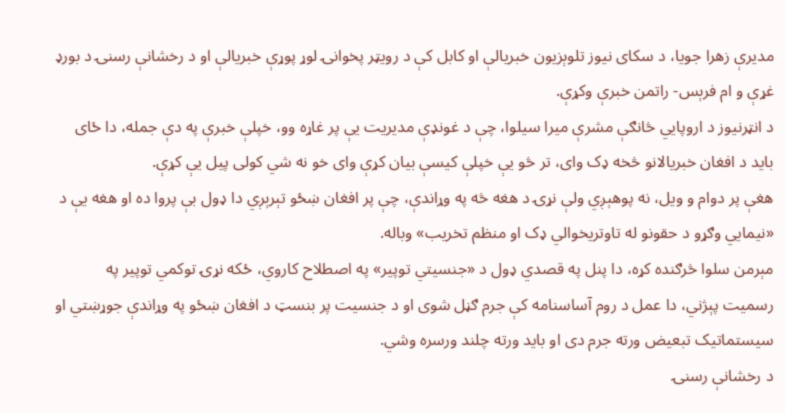مدیرې زهرا جویا، د سکای نیوز تلوېزیون خبریالې او کابل کې د رویټر پخوانۍ لوړ پوړې خبریالې او د رخشانې رسنۍ د بورډ غړې و ام فرېس- راتمن خبرې وکړې.
د انټرنیوز د اروپايي څانګې مشرې میرا سیلوا، چې د غونډې مدیریت یې پر غاړه وو، خپلې خبرې په دې جمله، دا ځای باید د افغان خبریالانو څخه ډک وای، تر څو یې خپلې کیسې بیان کړې وای خو نه شي کولی پیل یې کړې.
هغې پر دوام و ویل، نه پوهېږي ولې نړۍ د هغه څه په وړاندې، چې پر افغان ښځو تېرېږي دا ډول بې پروا ده او هغه یې د «نیمايي وګړو د حقونو له تاوتریخوالي ډک او منظم تخریب» وباله.
مېرمن سلوا څرګنده کړه، دا پنل په قصدي ډول د «جنسیتي توپیر» په اصطلاح کاروي، ځکه نړۍ توکمي توپیر په رسمیت پېژني، دا عمل د روم آساسنامه کې جرم ګڼل شوی او د جنسیت پر بنسټ د افغان ښځو په وړاندې جوړښتي او سیستماتیک تبعیض ورته جرم دی او باید ورته چلند ورسره وشي.
د رخشانې رسنۍ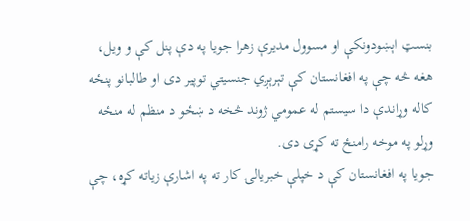بنسټ اېښودونکې او مسوول مدیرې زهرا جویا په دې پنل کې و ویل، هغه څه چې په افغانستان کې تېرېږي جنسیتي توپیر دی او طالبانو پنځه کاله وړاندې دا سیستم له عمومي ژوند څخه د ښځو د منظم له منځه وړلو په موخه رامنځ ته کړی دی.
جویا په افغانستان کې د خپلې خبریالۍ کار ته په اشارې زیاته کړه، چې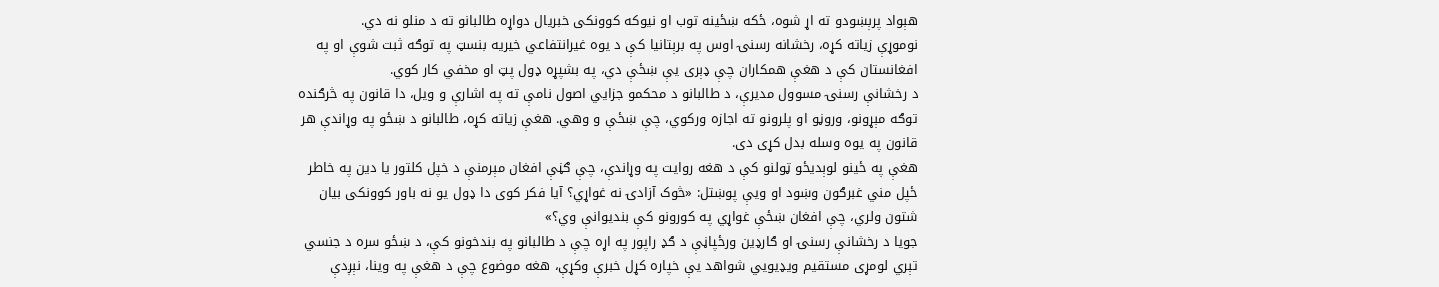هېواد پرېښودو ته اړ شوه، ځکه ښځینه توب او نیوکه کوونکی خبریال دواړه طالبانو ته د منلو نه دي.
نوموړې زیاته کړه، رخشانه رسنۍ اوس په برېتانیا کې د یوه غیرانتفاعي خیریه بنسټ په توګه ثبت شوې او په افغانستان کې د هغې همکاران چې ډېری یې ښځې دي، په بشپړه ډول پټ او مخفي کار کوي.
د رخشانې رسنۍ مسوول مدیرې، د طالبانو د محکمو جزايي اصول نامې ته په اشارې و ویل، دا قانون په څرګنده توګه مېړونو، وروڼو او پلرونو ته اجازه ورکوي، چې ښځې و وهي. هغې زیاته کړه، طالبانو د ښځو په وړاندې هر قانون په یوه وسله بدل کړی دی.
هغې په ځینو لوېدیځو ټولنو کې د هغه روایت په وړاندې، چې ګڼې افغان مېرمنې د خپل کلتور یا دین په خاطر ځپل مني غبرګون وښود او ویې پوښتل: «څوک آزادۍ نه غواړي؟ آیا فکر کوی دا ډول یو نه باور کوونکی بیان شتون ولري، چې افغان ښځې غواړي په کورونو کې بندیوانې وي؟»
جویا د رخشانې رسنۍ او ګارډین ورځپاڼې د ګډ راپور په اړه چې د طالبانو په بندخونو کې، د ښځو سره د جنسي تېري لومړی مستقیم ویډیويي شواهد یې خپاره کړل خبرې وکړې، هغه موضوع چې د هغې په وینا، نېږدې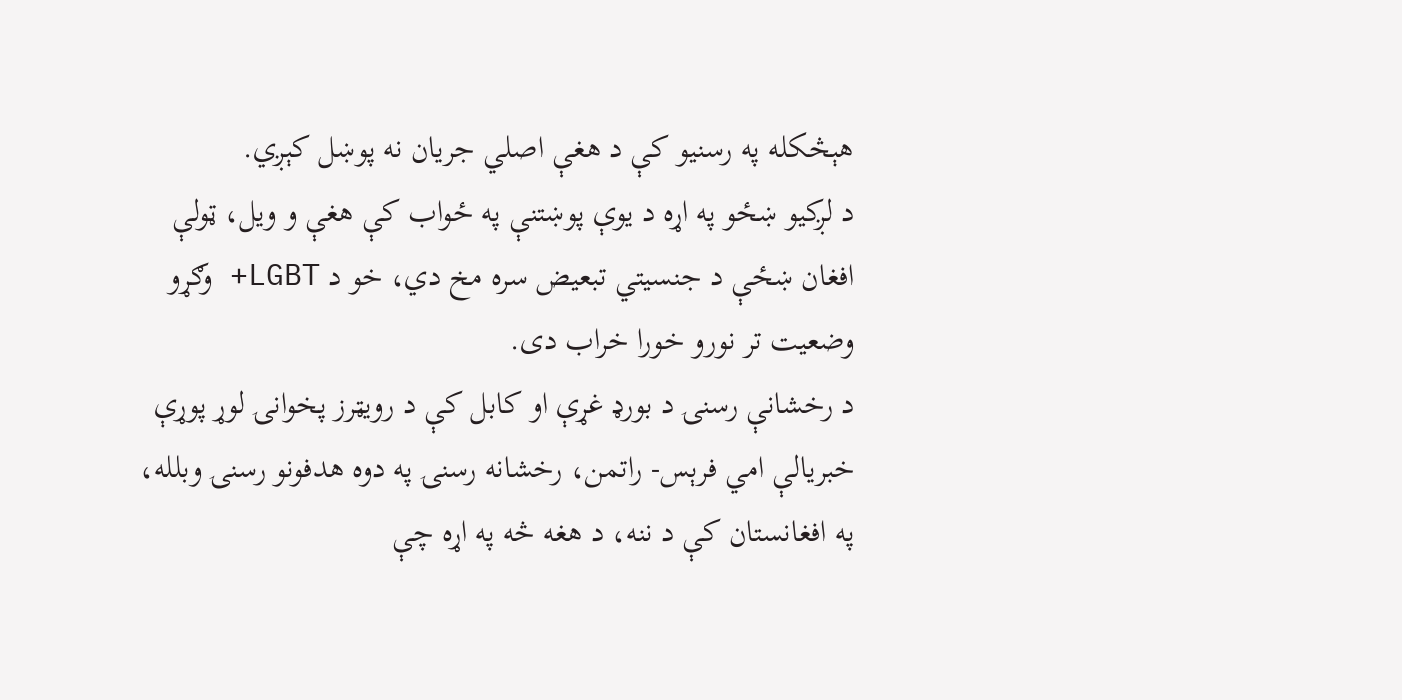هېڅکله په رسنیو کې د هغې اصلي جریان نه پوښل کېږي.
د لږکیو ښځو په اړه د یوې پوښتنې په ځواب کې هغې و ویل، ټولې افغان ښځې د جنسیتي تبعیض سره مخ دي، خو د LGBT+ وګړو وضعیت تر نورو خورا خراب دی.
د رخشانې رسنۍ د بورډ غړې او کابل کې د رویټرز پخوانۍ لوړ پوړې خبریالې امي فرېس- راتمن، رخشانه رسنۍ په دوه هدفونو رسنۍ وبلله، په افغانستان کې د ننه، د هغه څه په اړه چې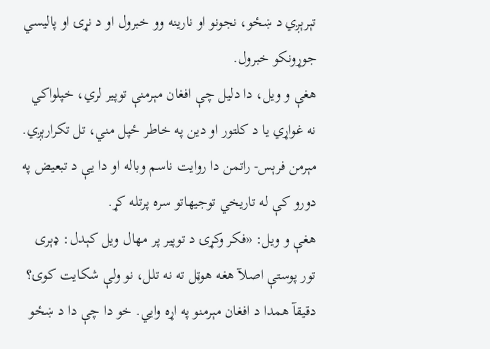تېرېږي د ښځو، نجونو او نارینه وو خبرول او د نړۍ او پالیسي جوړونکو خبرول.
هغې و ویل، دا دلیل چې افغان مېرمنې توپیر لري، خپلواکي نه غواړي یا د کلتور او دین په خاطر ځپل مني، تل تکرارېږي.
مېرمن فرېس- راتمن دا روایت ناسم وباله او دا یې د تبعیض په دورو کې له تاریخي توجیهاتو سره پرتله کړ.
هغې و ویل: «فکر وکړۍ د توپير پر مهال ویل کېدل: ډېری تور پوستې اصلآ هغه هوټل ته نه تلل، نو ولې شکایت کوۍ؟ دقیقآ همدا د افغان مېرمنو په اړه وايي. خو دا چې دا د ښځو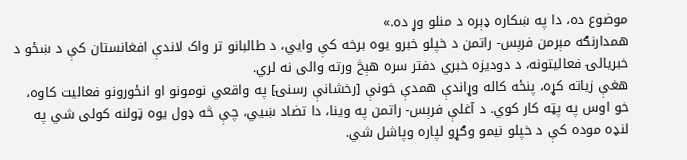موضوع ده، دا په ښکاره ډېره د منلو وړ ده.»
همدارنګه مېرمن فرېس- راتمن د خپلو خبرو یوه برخه کې وايي، د طالبانو تر واک لاندې افغانستان کې د ښځو د خبریالۍ فعالیتونه، د دودیزه خبري دفتر سره هېڅ ورته والی نه لري.
هغې زیاته کړه، پنځه کاله وړاندې همدې خونې [رخشانې رسنۍ] په واقعي نومونو او انځورونو فعالیت کاوه، خو اوس په پټه کار کوي. د آغلې فرېس- راتمن په وینا، دا تضاد ښيي، چې څه ډول یوه ټولنه کولی شي په لنډه موده کې د خپلو نیمو وګړو لپاره وپاشل شي.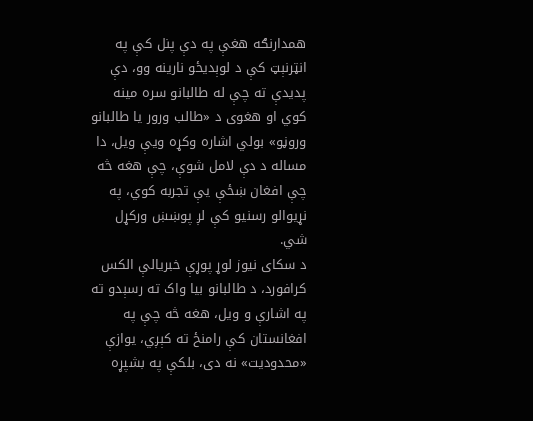همدارنګه هغې په دې پنل کې په انټرنېټ کې د لوېدیځو نارینه وو، دې پدیدې ته چې له طالبانو سره مینه کوي او هغوی د «طالب ورور یا طالبانو وروڼو» بولي اشاره وکړه ویې ویل، دا مساله د دې لامل شوې، چې هغه څه چې افغان ښځې یې تجربه کوي، په نړیوالو رسنیو کې لږ پوښښ ورکړل شي.
د سکای نیوز لوړ پوړې خبریالې الکس کرافورد، د طالبانو بیا واک ته رسېدو ته په اشارې و ویل، هغه څه چې په افغانستان کې رامنځ ته کېږي، یوازې «محدودیت» نه دی، بلکې په بشپړه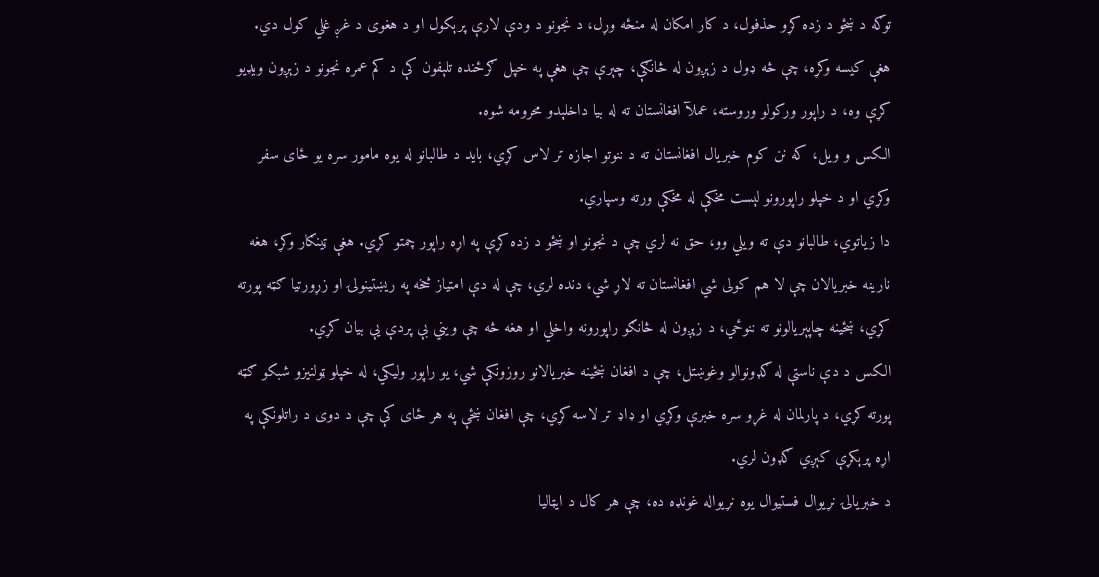توګه د ښځو د زده کړو حذفول، د کار امکان له منځه وړل، د نجونو د ودې لارې پرېکول او د هغوی د غږ غلي کول دي.
هغې کیسه وکړه، چې څه ډول د زېږون له څانګې، چېرې چې هغې په خپل ګرځنده تلېفون کې د کم عمره نجونو د زېږون ویډیو کړې وه، د راپور ورکولو وروسته، عملآ افغانستان ته له بیا داخلېدو محرومه شوه.
الکس و ویل، که نن کوم خبریال افغانستان ته د ننوتو اجازه تر لاس کړي، باید د طالبانو له یوه مامور سره یو ځای سفر وکړي او د خپلو راپورونو لېست مخکې له مخکې ورته وسپاري.
دا زیاتوي، طالبانو دې ته ویلي وو، حق نه لري چې د نجونو او ښځو د زده کړې په اړه راپور چمتو کړي. هغې ټینګار وکړ، هغه نارینه خبریالان چې لا هم کولی شي افغانستان ته لاړ شي، دنده لري، چې له دې امتیاز څخه په ریښتینولۍ او زړورتیا ګټه پورته کړي، ښځینه چاپېریالونو ته ننوځي، د زېږون له څانګو راپورونه واخلي او هغه څه چې ویني بې پردې یې بیان کړي.
الکس د دې ناستې له ګډونوالو وغوښتل، چې د افغان ښځینه خبریالانو روزونکې شي، یو راپور ولیکي، له خپلو ټولنیزو شبکو ګټه پورته کړي، د پارلمان له غړو سره خبرې وکړي او ډاډ تر لاسه کړي، چې افغان ښځې په هر ځای کې چې د دوی د راتلونکې په اړه پرېکړې کېږي ګډون لري.
د خبریالۍ نړیوال فستیوال یوه نړیواله غونډه ده، چې هر کال د ایټالیا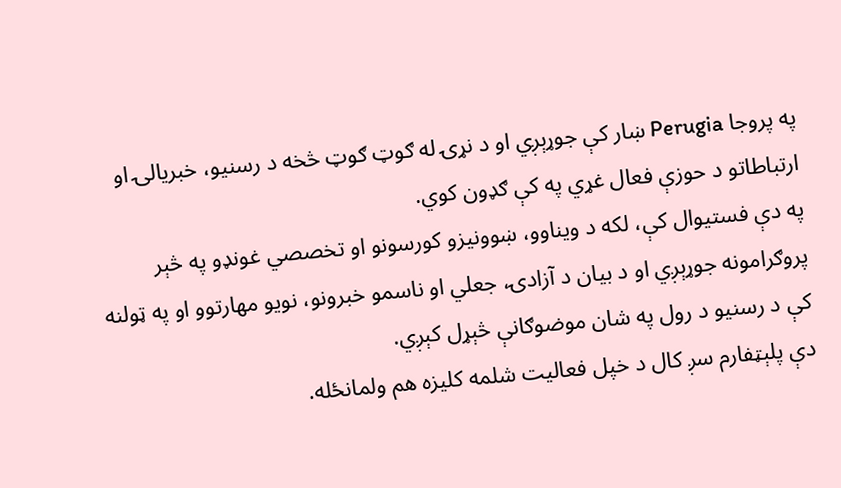په پروجا Perugia ښار کې جوړېږي او د نړۍ له ګوټ ګوټ څخه د رسنیو، خبریالۍ او ارتباطاتو د حوزې فعال غړي په کې ګډون کوي.
په دې فستیوال کې، لکه د ویناوو، ښوونیزو کورسونو او تخصصي غونډو په څېر پروګرامونه جوړېږي او د بیان د آزادۍ، جعلي او ناسمو خبرونو، نویو مهارتوو او په ټولنه کې د رسنیو د رول په شان موضوګانې څېړل کېږي.
دې پلېټفارم سږ کال د خپل فعالیت شلمه کلیزه هم ولمانځله.